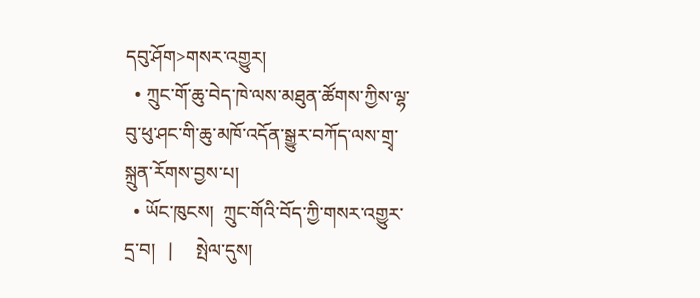དབུ་ཤོག>གསར་འགྱུར།
  • ཀྲུང་གོ་ཆུ་བེད་ཁེ་ལས་མཐུན་ཚོགས་ཀྱིས་ལྷ་བུ་ཕུ་ཤང་གི་ཆུ་མཁོ་འདོན་སྒྱུར་བཀོད་ལས་གྲྭ་སྐྲུན་རོགས་བྱས་པ།
  • ཡོང་ཁུངས།  ཀྲུང་གོའི་བོད་ཀྱི་གསར་འགྱུར་དྲ་བ།   |     སྤེལ་དུས།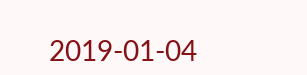2019-01-04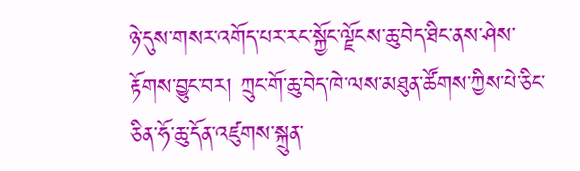ཉེ་དུས་གསར་འགོད་པར་རང་སྐྱོང་ལྗོངས་ཆུ་བེད་ཐིང་ནས་ཤེས་རྟོགས་བྱུང་བར། ཀྲུང་གོ་ཆུ་བེད་ཁེ་ལས་མཐུན་ཚོགས་ཀྱིས་པེ་ཅིང་ཅིན་ཧོ་ཆུ་དོན་འཛུགས་སྐྲུན་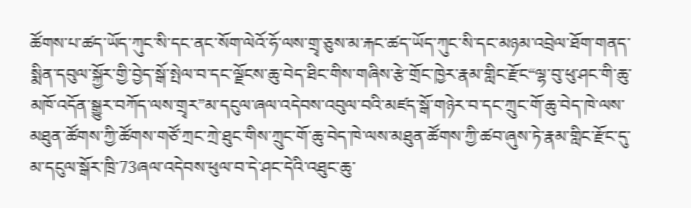ཚོགས་པ་ཚད་ཡོད་ཀུང་སི་དང་ནང་སོག་ལེའོ་ཧོ་ལས་གྲྭ་ཅུས་མ་རྐང་ཚད་ཡོད་ཀུང་སི་དང་མཉམ་འབྲེལ་ཐོག་གནད་སྨིན་དབུལ་སྐྱོར་གྱི་བྱེད་སྒོ་སྤེལ་བ་དང་ལྗོངས་ཆུ་བེད་ཐིང་གིས་གཞིས་རྩེ་གྲོང་ཁྱེར་རྣམ་གླིང་རྫོང“ལྷ་བུ་ཕུ་ཤང་གི་ཆུ་མཁོ་འདོན་སྒྱུར་བཀོད་ལས་གྲྭར”མ་དངུལ་ཞལ་འདེབས་འབུལ་བའི་མཛད་སྒོ་གཉེར་བ་དང་ཀྲུང་གོ་ཆུ་བེད་ཁེ་ལས་མཐུན་ཚོགས་ཀྱི་ཚོགས་གཙོ་ཀྲང་ཀྲེ་ཐུང་གིས་ཀྲུང་གོ་ཆུ་བེད་ཁེ་ལས་མཐུན་ཚོགས་ཀྱི་ཚབ་ཞུས་ཏེ་རྣམ་གླིང་རྫོང་དུ་མ་དངུལ་སྒོར་ཁྲི་73ཞལ་འདེབས་ཕུལ་བ་དེ་ཤང་དེའི་འཐུང་ཆུ་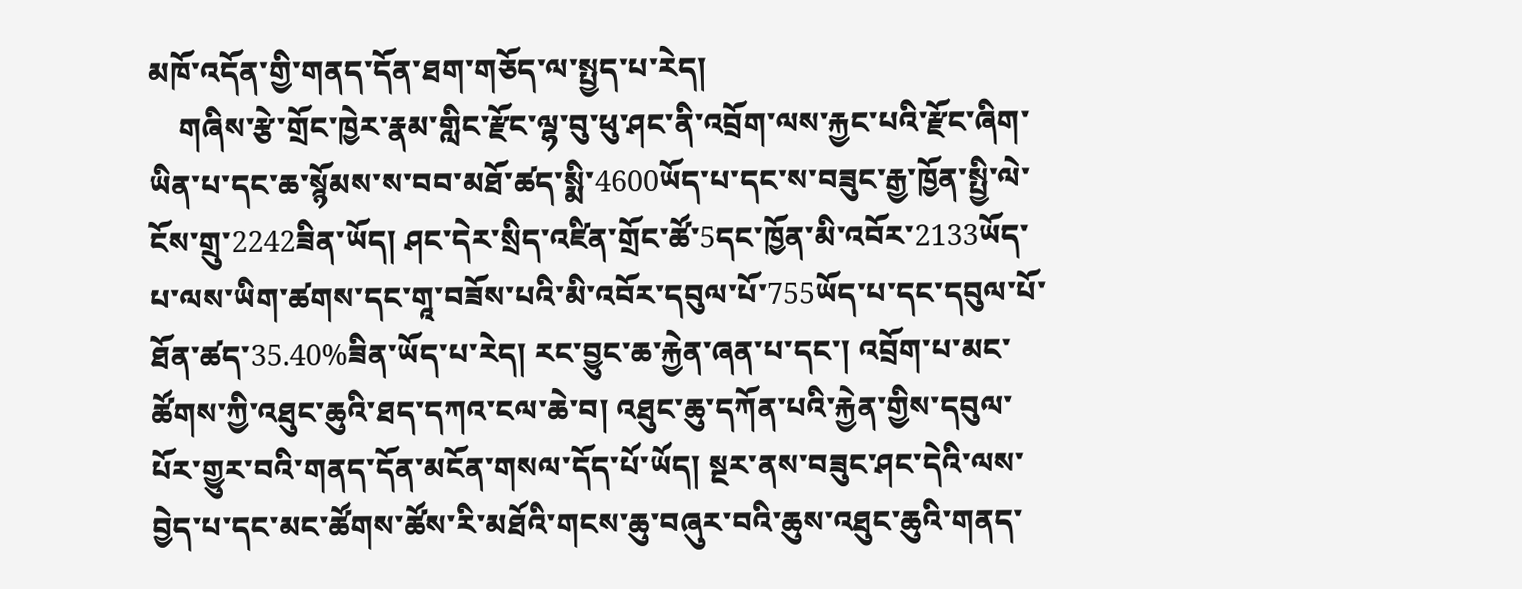མཁོ་འདོན་གྱི་གནད་དོན་ཐག་གཅོད་ལ་སྤྱད་པ་རེད།
    གཞིས་རྩེ་གྲོང་ཁྱེར་རྣམ་གླིང་རྫོང་ལྷ་བུ་ཕུ་ཤང་ནི་འབྲོག་ལས་རྐྱང་པའི་རྫོང་ཞིག་ཡིན་པ་དང་ཆ་སྙོམས་ས་བབ་མཐོ་ཚད་སྨི་4600ཡོད་པ་དང་ས་བཟུང་རྒྱ་ཁྱོན་སྤྱི་ལེ་ངོས་གྲུ་2242ཟིན་ཡོད། ཤང་དེར་སྲིད་འཛིན་གྲོང་ཚོ་5དང་ཁྱོན་མི་འབོར་2133ཡོད་པ་ལས་ཡིག་ཚགས་དང་གཱ་བཟོས་པའི་མི་འབོར་དབུལ་པོ་755ཡོད་པ་དང་དབུལ་པོ་ཐོན་ཚད་35.40%ཟིན་ཡོད་པ་རེད། རང་བྱུང་ཆ་རྐྱེན་ཞན་པ་དང་། འབྲོག་པ་མང་ཚོགས་ཀྱི་འཐུང་ཆུའི་ཐད་དཀའ་ངལ་ཆེ་བ། འཐུང་ཆུ་དཀོན་པའི་རྐྱེན་གྱིས་དབུལ་པོར་གྱུར་བའི་གནད་དོན་མངོན་གསལ་དོད་པོ་ཡོད། སྔར་ནས་བཟུང་ཤང་དེའི་ལས་བྱེད་པ་དང་མང་ཚོགས་ཚོས་རི་མཐོའི་གངས་ཆུ་བཞུར་བའི་ཆུས་འཐུང་ཆུའི་གནད་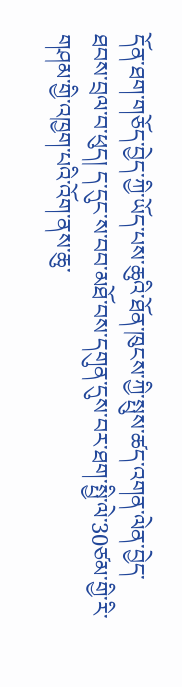དོན་ཐག་གཅོད་བྱེད་ཀྱི་ཡོད་པས་ཆུའི་ཐོན་ཁུངས་ཀྱི་སྤུས་ཚད་འགན་ལེན་བྱེད་ཐབས་བྲལ་བ་ཕུད། ད་དུང་ས་བབ་མཐོ་བས་དགུན་དུས་བར་ཐག་སྤྱི་ལེ་30ཙམ་གྱི་རི་གཤམ་གྱི་འཁྱག་པའི་འོག་ནས་ཆུ་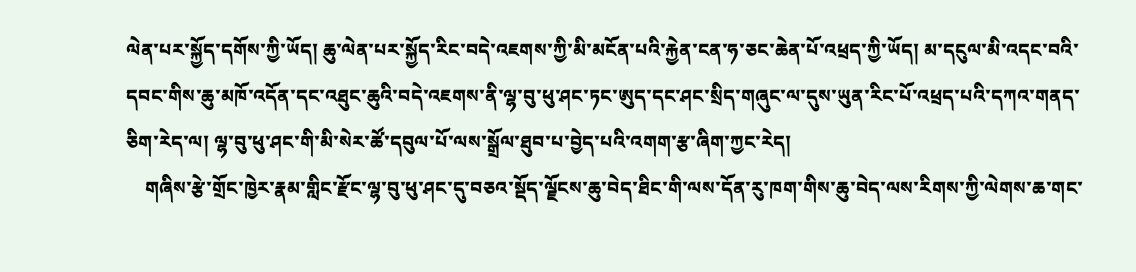ལེན་པར་སྐྱོད་དགོས་ཀྱི་ཡོད། ཆུ་ལེན་པར་སྐྱོད་རིང་བདེ་འཇགས་ཀྱི་མི་མངོན་པའི་རྐྱེན་ངན་ཧ་ཅང་ཆེན་པོ་འཕྲད་ཀྱི་ཡོད། མ་དངུལ་མི་འདང་བའི་དབང་གིས་ཆུ་མཁོ་འདོན་དང་འཐུང་ཆུའི་བདེ་འཇགས་ནི་ལྷ་བུ་ཕུ་ཤང་ཏང་ཨུད་དང་ཤང་སྲིད་གཞུང་ལ་དུས་ཡུན་རིང་པོ་འཕྲད་པའི་དཀའ་གནད་ཅིག་རེད་ལ། ལྷ་བུ་ཕུ་ཤང་གི་མི་སེར་ཚོ་དབུལ་པོ་ལས་སྒྲོལ་ཐུབ་པ་བྱེད་པའི་འགག་རྩ་ཞིག་ཀྱང་རེད།
    གཞིས་རྩེ་གྲོང་ཁྱེར་རྣམ་གླིང་རྫོང་ལྷ་བུ་ཕུ་ཤང་དུ་བཅའ་སྡོད་ལྗོངས་ཆུ་བེད་ཐིང་གི་ལས་དོན་རུ་ཁག་གིས་ཆུ་བེད་ལས་རིགས་ཀྱི་ལེགས་ཆ་གང་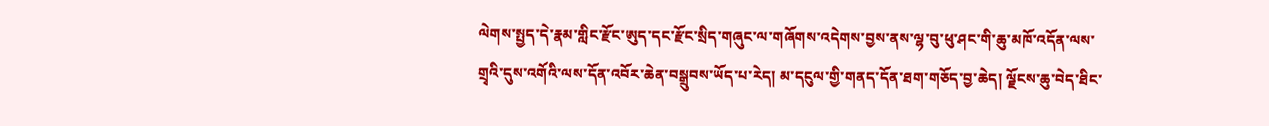ལེགས་སྤྱད་དེ་རྣམ་གླིང་རྫོང་ཨུད་དང་རྫོང་སྲིད་གཞུང་ལ་གཞོགས་འདེགས་བྱས་ནས་ལྷ་བུ་ཕུ་ཤང་གི་ཆུ་མཁོ་འདོན་ལས་གྲྭའི་དུས་འགོའི་ལས་དོན་འབོར་ཆེན་བསྒྲུབས་ཡོད་པ་རེད། མ་དངུལ་གྱི་གནད་དོན་ཐག་གཅོད་བྱ་ཆེད། ལྗོངས་ཆུ་བེད་ཐིང་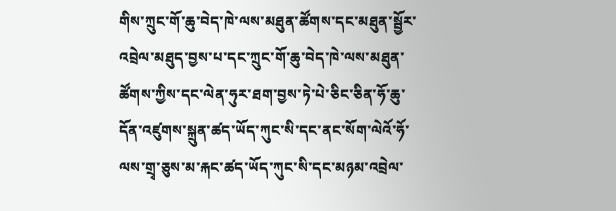གིས་ཀྲུང་གོ་ཆུ་བེད་ཁེ་ལས་མཐུན་ཚོགས་དང་མཐུན་སྦྱོར་འབྲེལ་མཐུད་བྱས་པ་དང་ཀྲུང་གོ་ཆུ་བེད་ཁེ་ལས་མཐུན་ཚོགས་ཀྱིས་དང་ལེན་ཧུར་ཐག་བྱས་ཏེ་པེ་ཅིང་ཅིན་ཧོ་ཆུ་དོན་འཛུགས་སྐྲུན་ཚད་ཡོད་ཀུང་སི་དང་ནང་སོག་ལེའོ་ཧོ་ལས་གྲྭ་ཅུས་མ་རྐང་ཚད་ཡོད་ཀུང་སི་དང་མཉམ་འབྲེལ་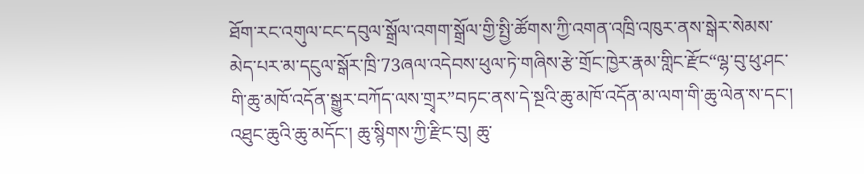ཐོག་རང་འགུལ་ངང་དབུལ་སྒྲོལ་འགག་སྒྲོལ་གྱི་སྤྱི་ཚོགས་ཀྱི་འགན་འཁྲི་འཁུར་ནས་སྒེར་སེམས་མེད་པར་མ་དངུལ་སྒོར་ཁྲི་73ཞལ་འདེབས་ཕུལ་ཏེ་གཞིས་རྩེ་གྲོང་ཁྱེར་རྣམ་གླིང་རྫོང“ལྷ་བུ་ཕུ་ཤང་གི་ཆུ་མཁོ་འདོན་སྒྱུར་བཀོད་ལས་གྲྭར”བཏང་ནས་དེ་སྔའི་ཆུ་མཁོ་འདོན་མ་ལག་གི་ཆུ་ལེན་ས་དང་། འཐུང་ཆུའི་ཆུ་མདོང་། ཆུ་སྙིགས་ཀྱི་རྫིང་བུ། ཆུ་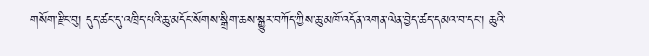གསོག་རྫིང་བུ། དུད་ཚང་དུ་འཁྲིད་པའི་ཆུ་མདོང་སོགས་སྒྲིག་ཆས་སྒྱུར་བཀོད་ཀྱིས་ཆུ་མཁོ་འདོན་འགན་ལེན་བྱེད་ཚད་དམའ་བ་དང་། ཆུའི་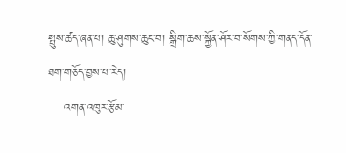སྤུས་ཚད་ཞན་པ། ཆུ་ཤུགས་ཆུང་བ། སྒྲིག་ཆས་སྐྱོན་ཤོར་བ་སོགས་ཀྱི་གནད་དོན་ཐག་གཅོད་བྱས་པ་རེད།
    འགན་འཁུར་རྩོམ་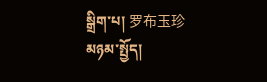སྒྲིག་པ། 罗布玉珍
མཉམ་སྤྱོད།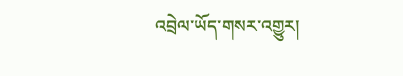འབྲེལ་ཡོད་གསར་འགྱུར།